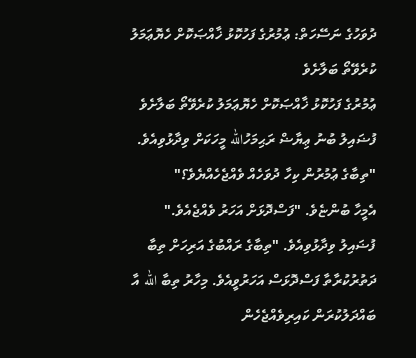ދުވަހުގެ ނަސޭހަތް: ޢުމުރުގެ ފަހުކޮޅު ޚާއްޞަކޮށް ހެޔޮޢަމަލު ކުރެވޭތޯ ބަލާށެވެ
ޢުމުރުގެ ފަހުކޮޅު ޚާއްޞަކޮށް ހެޔޮޢަމަލު ކުރެވޭތޯ ބަލާށެވެ
ފުޟައިލު ބުނު ޢިޔާޟް ރަޙިމަހުالله މީހަކަށް ވިދާޅުވިއެވެ. "ތިބާގެ ޢުމުރުން ކިހާ ދުވަހެއް ވެއްޖެހެއްޔެވެ؟"
އެމީހާ ބުންޏެވެ. "ފަސްދޮޅަށް އަހަރު ވެއްޖެއެވެ."
ފުޟައިލު ވިދާޅުވިއެވެ. "ތިބާގެ ރައްބުގެ އަރިހަށް ތިބާ ދަތުރުކުރާތާ ފަސްދޮޅަސް އަހަރުވީއެވެ. މިހާރު ތިބާ الله އާ ބައްދަލުކުރަން ކައިރިވެއްޖެހެން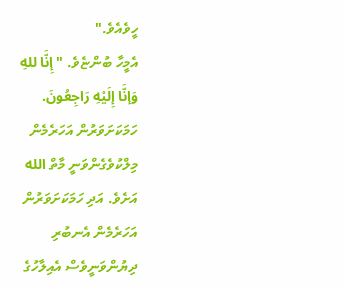ހީވެއެވެ."
އެމީހާ ބުންޏެވެ. "إِنَّا للهِ وَإنَّا إِلَيْهِ رَاجِعُونَ. ހަމަކަށަވަރުން އަހަރެމެން މިލްކުވެގެންވަނީ މާތް الله އަށެވެ. އަދި ހަމަކަށަވަރުން އަހަރެމެން އެނބުރި ދިޔުންވަނީވެސް އެއިލާހުގެ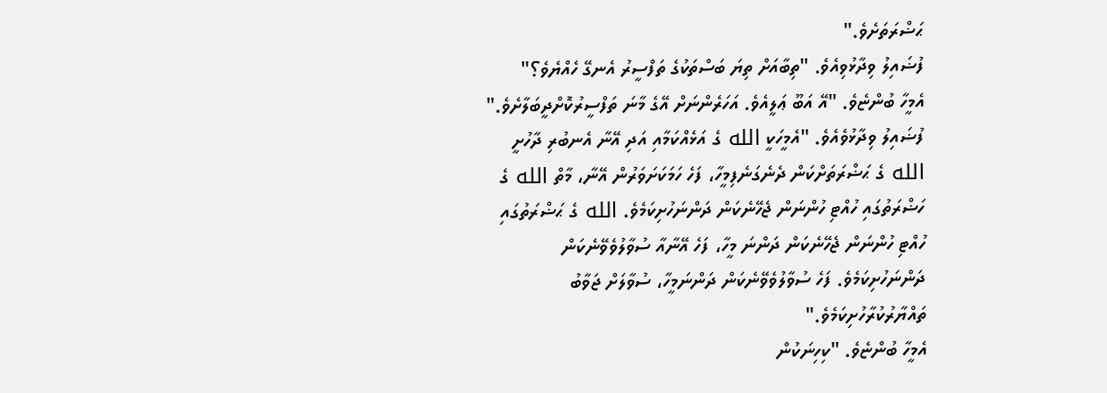ޙަޟްރަތަށެވެ."
ފުޟައިލު ވިދާޅުވިއެވެ. "ތިބާއަށް ތިޔަ ބަސްތަކުގެ ތަފްސީރު އެނގޭ ހެއްޔެވެ؟"
އެމީހާ ބުންޏެވެ. "އޭ އަބޫ ޢަލީއެވެ. އަހަރެންނަށް އޭގެ މާނަ ތަފްސީރުކޮށްދީބަލާށެވެ."
ފުޟައިލު ވިދާޅުވެއެވެ. "އެމީހަކީ الله ގެ އަޅެއްކަމާއި އަދި އޭނާ އެނބުރި ދާހުށީ الله ގެ ޙަޟްރަތަށްކަން ދެނެގަނެފިމީހާ، ފަހެ ހަމަކަށަވަރުން އޭނާ، މާތް الله ގެ ހަޟްރަތުގައި ހުއްޓި ހުންނަން ޖެހޭނެކަން ދަންނަހުށިކަމެވެ. الله ގެ ޙަޟްރަތުގައި ހުއްޓި ހުންނަން ޖެހޭނެކަން ދަންނަ މީހާ، ފަހެ އޭނާއާ ސުވާލުވެވޭނެކަން ދަންނަހުށިކަމެވެ. ފަހެ ސުވާލުވެވޭނެކަން ދަންނަމީހާ، ސުވާލަށް ޖަވާބު ތައްޔާރުކުރާހުށިކަމެވެ."
އެމީހާ ބުންޏެވެ. "ކިހިނަކުން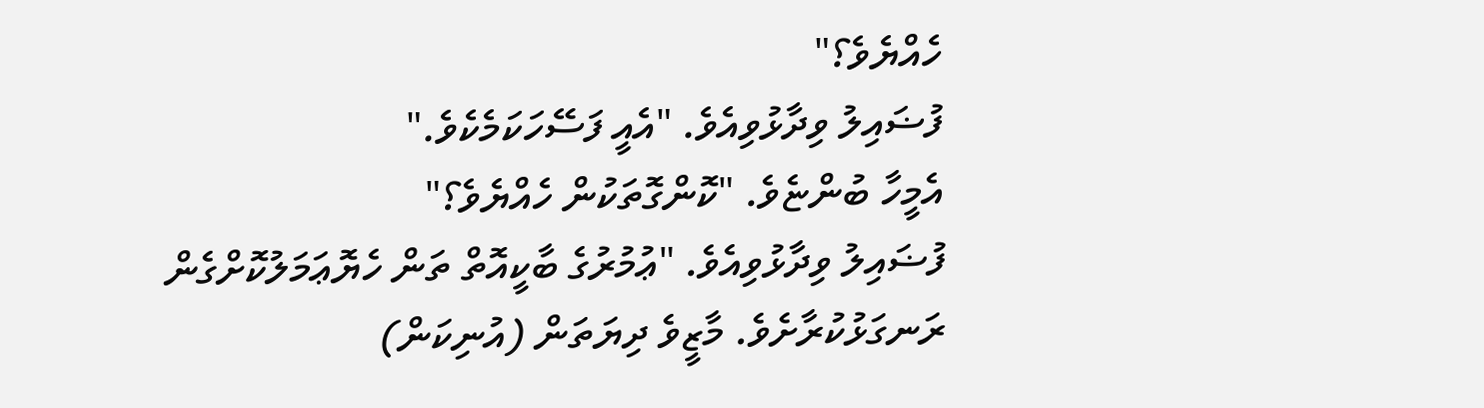ހެއްޔެވެ؟"
ފުޟައިލު ވިދާޅުވިއެވެ. "އެއީ ފަސޭހަކަމެކެވެ."
އެމީހާ ބުންޏެވެ. "ކޮންގޮތަކުން ހެއްޔެވެ؟"
ފުޟައިލު ވިދާޅުވިއެވެ. "ޢުމުރުގެ ބާކީއޮތް ތަން ހެޔޮޢަމަލުކޮށްގެން ރަނގަޅުކުރާށެވެ. މާޒީވެ ދިޔަތަން (އުނިކަން)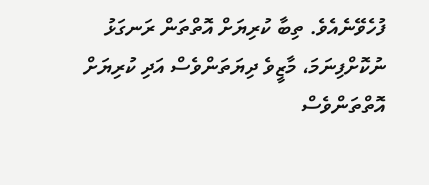ފުހެވޭނެއެވެ. ތިބާ ކުރިޔަށް އޮތްތަން ރަނގަޅު ނުކޮށްފިނަމަ، މާޒީވެ ދިޔަތަންވެސް އަދި ކުރިޔަށް އޮތްތަންވެސް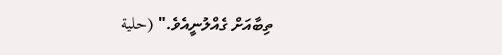ތިބާއަށް ގެއްލުނީއެވެ." (حلية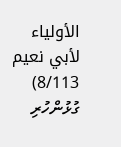الأولياء لأبي نعيم 8/113)
ގުޅުންހުރި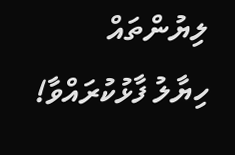ލިޔުންތައް
ހިޔާލު ފާޅުކުރައްވާ!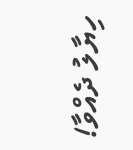ހިޔާލު ދެއްވާ!